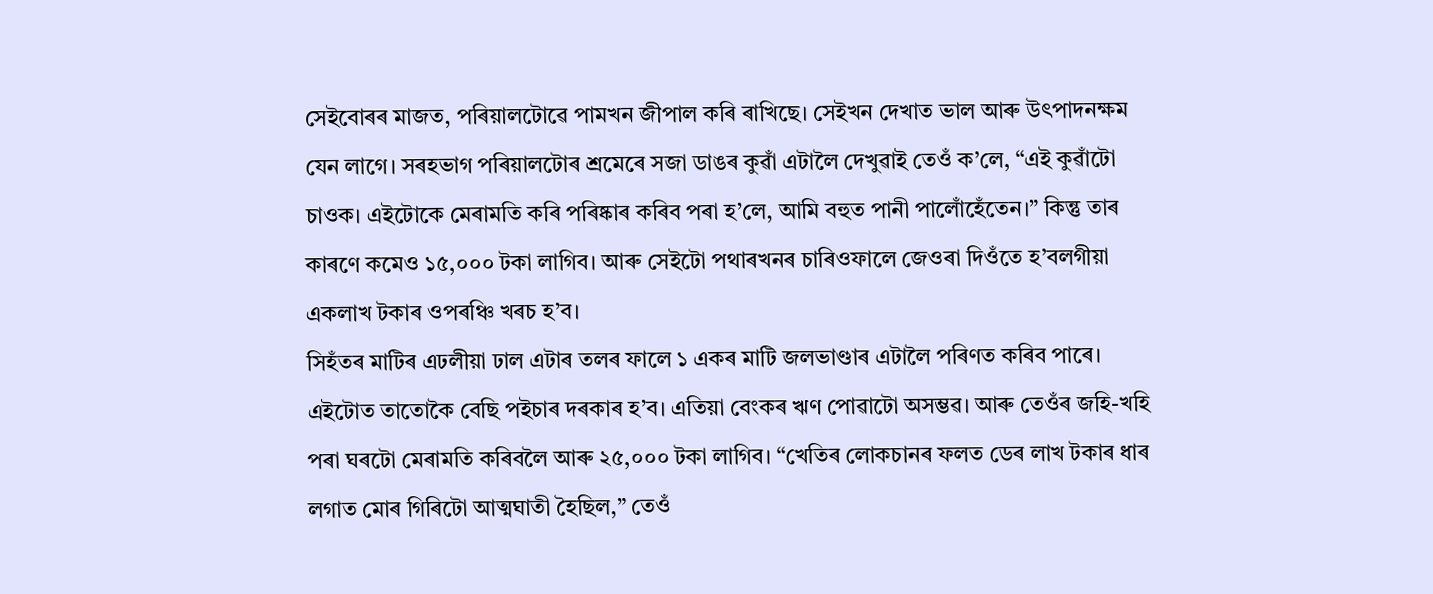সেইবোৰৰ মাজত, পৰিয়ালটোৱে পামখন জীপাল কৰি ৰাখিছে। সেইখন দেখাত ভাল আৰু উৎপাদনক্ষম যেন লাগে। সৰহভাগ পৰিয়ালটোৰ শ্ৰমেৰে সজা ডাঙৰ কুৱাঁ এটালৈ দেখুৱাই তেওঁ ক’লে, “এই কুৱাঁটো চাওক। এইটোকে মেৰামতি কৰি পৰিষ্কাৰ কৰিব পৰা হ’লে, আমি বহুত পানী পালোঁহেঁতেন।” কিন্তু তাৰ কাৰণে কমেও ১৫,০০০ টকা লাগিব। আৰু সেইটো পথাৰখনৰ চাৰিওফালে জেওৰা দিওঁতে হ’বলগীয়া একলাখ টকাৰ ওপৰঞ্চি খৰচ হ’ব।
সিহঁতৰ মাটিৰ এঢলীয়া ঢাল এটাৰ তলৰ ফালে ১ একৰ মাটি জলভাণ্ডাৰ এটালৈ পৰিণত কৰিব পাৰে। এইটোত তাতোকৈ বেছি পইচাৰ দৰকাৰ হ’ব। এতিয়া বেংকৰ ঋণ পোৱাটো অসম্ভৱ। আৰু তেওঁৰ জহি-খহি পৰা ঘৰটো মেৰামতি কৰিবলৈ আৰু ২৫,০০০ টকা লাগিব। “খেতিৰ লোকচানৰ ফলত ডেৰ লাখ টকাৰ ধাৰ লগাত মোৰ গিৰিটো আত্মঘাতী হৈছিল,” তেওঁ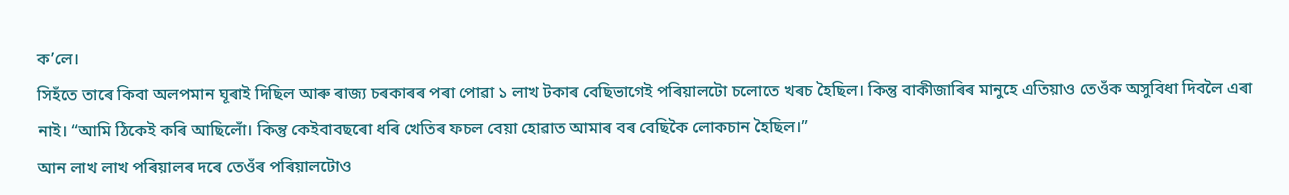ক’লে।
সিহঁতে তাৰে কিবা অলপমান ঘূৰাই দিছিল আৰু ৰাজ্য চৰকাৰৰ পৰা পোৱা ১ লাখ টকাৰ বেছিভাগেই পৰিয়ালটো চলোতে খৰচ হৈছিল। কিন্তু বাকীজাৰিৰ মানুহে এতিয়াও তেওঁক অসুবিধা দিবলৈ এৰা নাই। “আমি ঠিকেই কৰি আছিলোঁ। কিন্তু কেইবাবছৰো ধৰি খেতিৰ ফচল বেয়া হোৱাত আমাৰ বৰ বেছিকৈ লোকচান হৈছিল।”
আন লাখ লাখ পৰিয়ালৰ দৰে তেওঁৰ পৰিয়ালটোও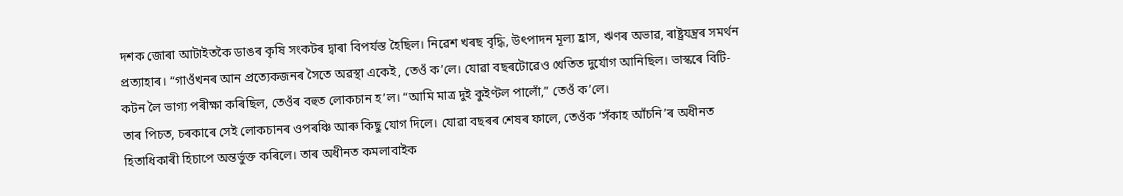দশক জোৰা আটাইতকৈ ডাঙৰ কৃষি সংকটৰ দ্বাৰা বিপৰ্যস্ত হৈছিল। নিৱেশ খৰছ বৃদ্ধি, উৎপাদন মূল্য হ্ৰাস, ঋণৰ অভাৱ, ৰাষ্ট্ৰযন্ত্ৰৰ সমৰ্থন প্ৰত্যাহাৰ। “গাওঁখনৰ আন প্ৰত্যেকজনৰ সৈতে অৱস্থা একেই, তেওঁ ক’লে। যোৱা বছৰটোৱেও খেতিত দুৰ্যোগ আনিছিল। ভাস্কৰে বিটি-কটন লৈ ভাগ্য পৰীক্ষা কৰিছিল, তেওঁৰ বহুত লোকচান হ’ল। “আমি মাত্ৰ দুই কুইণ্টল পালোঁ,” তেওঁ ক’লে।
তাৰ পিচত, চৰকাৰে সেই লোকচানৰ ওপৰঞ্চি আৰু কিছু যোগ দিলে। যোৱা বছৰৰ শেষৰ ফালে, তেওঁক ‘সঁকাহ আঁচনি’ৰ অধীনত হিতাধিকাৰী হিচাপে অন্তৰ্ভুক্ত কৰিলে। তাৰ অধীনত কমলাবাইক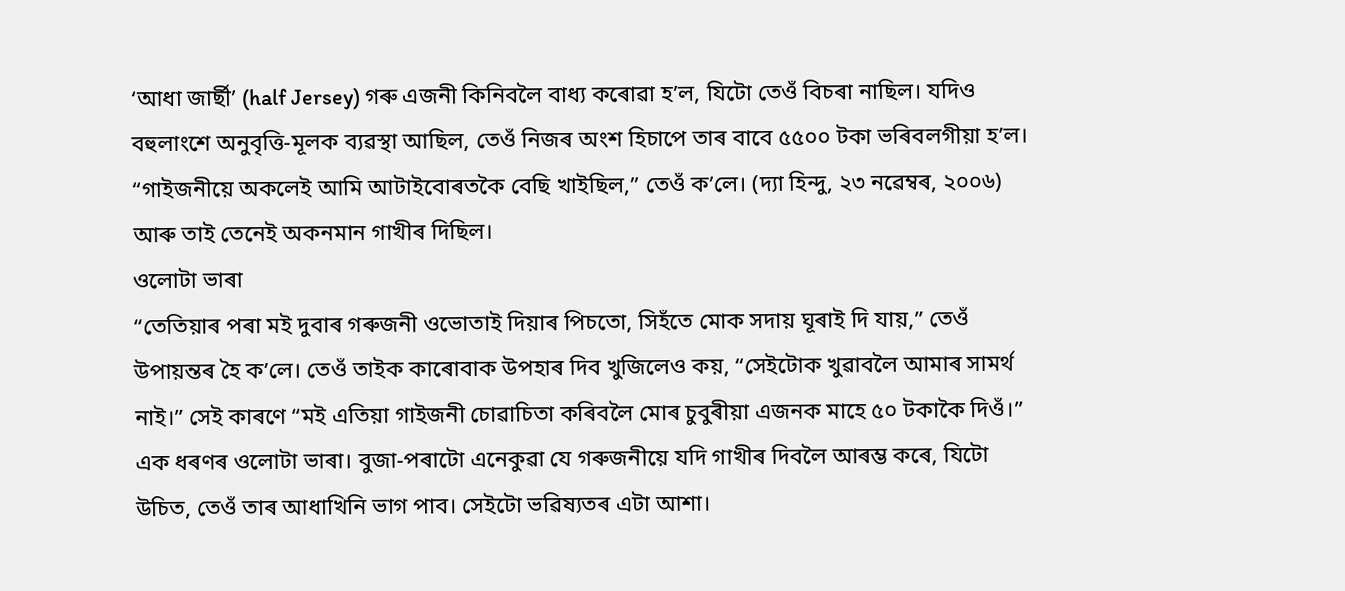‘আধা জাৰ্ছী’ (half Jersey) গৰু এজনী কিনিবলৈ বাধ্য কৰোৱা হ’ল, যিটো তেওঁ বিচৰা নাছিল। যদিও বহুলাংশে অনুবৃত্তি-মূলক ব্যৱস্থা আছিল, তেওঁ নিজৰ অংশ হিচাপে তাৰ বাবে ৫৫০০ টকা ভৰিবলগীয়া হ’ল। “গাইজনীয়ে অকলেই আমি আটাইবোৰতকৈ বেছি খাইছিল,” তেওঁ ক’লে। (দ্যা হিন্দু, ২৩ নৱেম্বৰ, ২০০৬) আৰু তাই তেনেই অকনমান গাখীৰ দিছিল।
ওলোটা ভাৰা
“তেতিয়াৰ পৰা মই দুবাৰ গৰুজনী ওভোতাই দিয়াৰ পিচতো, সিহঁতে মোক সদায় ঘূৰাই দি যায়,” তেওঁ উপায়ন্তৰ হৈ ক’লে। তেওঁ তাইক কাৰোবাক উপহাৰ দিব খুজিলেও কয়, “সেইটোক খুৱাবলৈ আমাৰ সামৰ্থ নাই।” সেই কাৰণে “মই এতিয়া গাইজনী চোৱাচিতা কৰিবলৈ মোৰ চুবুৰীয়া এজনক মাহে ৫০ টকাকৈ দিওঁ।” এক ধৰণৰ ওলোটা ভাৰা। বুজা-পৰাটো এনেকুৱা যে গৰুজনীয়ে যদি গাখীৰ দিবলৈ আৰম্ভ কৰে, যিটো উচিত, তেওঁ তাৰ আধাখিনি ভাগ পাব। সেইটো ভৱিষ্যতৰ এটা আশা।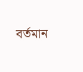বৰ্তমান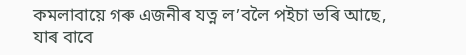কমলাবায়ে গৰু এজনীৰ যত্ন ল’বলৈ পইচা ভৰি আছে, যাৰ বাবে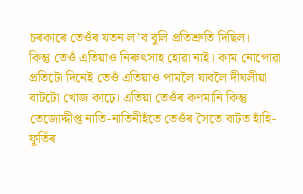চৰকাৰে তেওঁৰ যতন ল’ব বুলি প্ৰতিশ্ৰুতি দিছিল।
কিন্তু তেওঁ এতিয়াও নিৰুৎসাহ হোৱা নাই। কাম নোপোৱা প্ৰতিটো দিনেই তেওঁ এতিয়াও পামলৈ যাবলৈ দীঘলীয়া বাটটো খোজ কাঢ়ে। এতিয়া তেওঁৰ কণমানি কিন্তু তেজোদ্দীপ্ত নাতি-নাতিনীহঁতে তেওঁৰ সৈতে বাটত হাঁহি-ফুৰ্তিৰ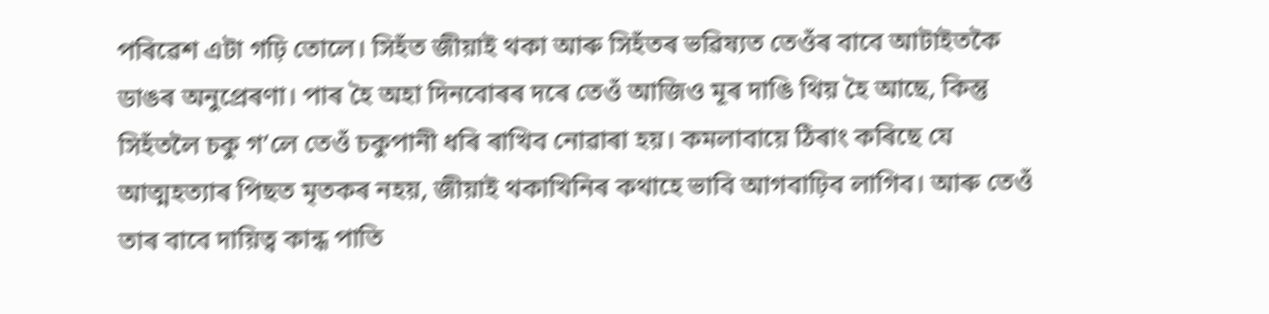পৰিৱেশ এটা গঢ়ি তোলে। সিহঁত জীয়াই থকা আৰু সিহঁতৰ ভৱিষ্যত তেওঁৰ বাবে আটাইতকৈ ডাঙৰ অনুপ্ৰেৰণা। পাৰ হৈ অহা দিনবোৰৰ দৰে তেওঁ আজিও মূৰ দাঙি থিয় হৈ আছে, কিন্তু সিহঁতলৈ চকু গ’লে তেওঁ চকুপানী ধৰি ৰাখিব নোৱাৰা হয়। কমলাবায়ে ঠিৰাং কৰিছে যে আত্মহত্যাৰ পিছত মৃতকৰ নহয়, জীয়াই থকাখিনিৰ কথাহে ভাবি আগবাঢ়িব লাগিব। আৰু তেওঁ তাৰ বাবে দায়িত্ব কান্ধ পাতি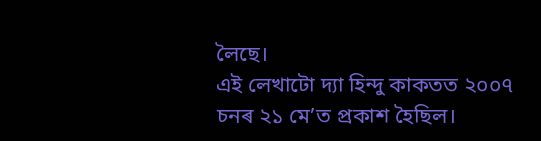লৈছে।
এই লেখাটো দ্যা হিন্দু কাকতত ২০০৭ চনৰ ২১ মে’ত প্ৰকাশ হৈছিল।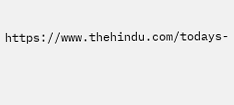https://www.thehindu.com/todays-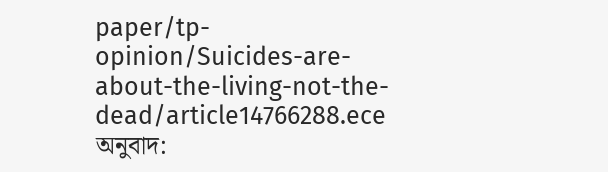paper/tp-opinion/Suicides-are-about-the-living-not-the-dead/article14766288.ece
অনুবাদ: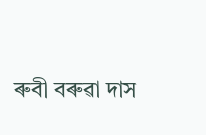ৰুবী বৰুৱা দাস